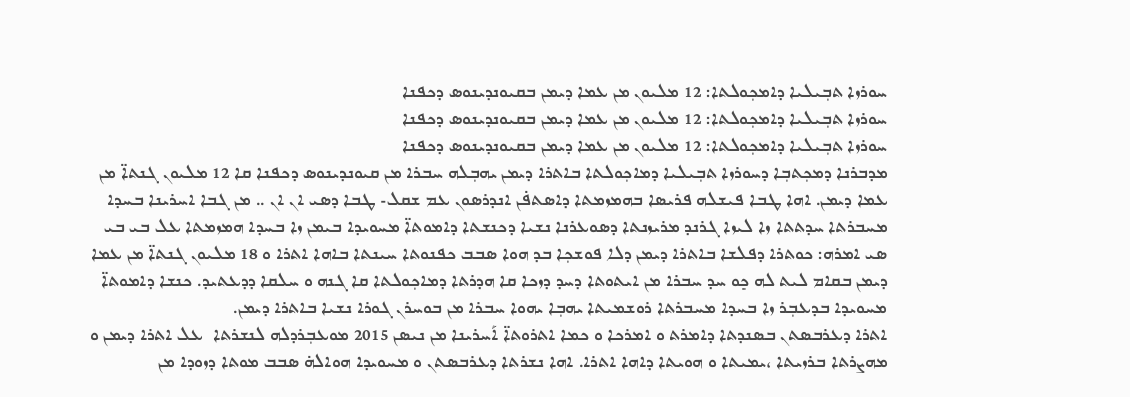ܚܘܪܙܐ ܬܒܼܝܠܝܐ ܕܐܡܟܼܘܠܬܐ: 12 ܡܠܝܘܢ ܡܢ ܥܡܐ ܕܝܡܢ ܒܩܝܘܢܕܝܢܘܣ ܕܟܦܢܐ
ܚܘܪܙܐ ܬܒܼܝܠܝܐ ܕܐܡܟܼܘܠܬܐ: 12 ܡܠܝܘܢ ܡܢ ܥܡܐ ܕܝܡܢ ܒܩܝܘܢܕܝܢܘܣ ܕܟܦܢܐ
ܚܘܪܙܐ ܬܒܼܝܠܝܐ ܕܐܡܟܼܘܠܬܐ: 12 ܡܠܝܘܢ ܡܢ ܥܡܐ ܕܝܡܢ ܒܩܝܘܢܕܝܢܘܣ ܕܟܦܢܐ
ܡܕܒܪܢܐ ܕܡܟܼܬܒܼܐ ܕܚܘܪܙܐ ܬܒܼܝܠܝܐ ܕܡܐܟܼܘܠܬܐ ܒܐܬܪܐ ܕܝܡܢ ܝܗܒܼܠܗ ܚܒܪܐ ܡܢ ܩܝܘܢܕܝܢܘܣ ܕܟܦܢܐ ܩܐ 12 ܡܠܝܘܢ ܓܢܬܐ̈ ܡܢ ܥܡܐ ܕܝܡܢ. ܐܗܐ ܛܒܐ ܦܝܫܠܗ ܦܪܝܣܐ ܒܗܡܙܡܬܐ ܕܐܣܬܦ̇ܢ ܐܢܕܪܣܘܢ ܥܡ ܫܩܠ- ܛܒܐ ܕܣܝ ܐܢ ܐܢ .. ܡܢ ܓܒܐ ܐܚܪܝܢܐ ܒܚܕܐ ܡܚܒܪܬܐ ܚܕܬܬܐ ܙܐ ܠܝܙܐ ܓܪܢܕ ܡܪܝܙܢܬܐ ܕܣܘܥܪܢܐ ܢܫܝܐ ܕܟܢܫܬܐ ܕܐܡܘܬܐ̈ ܡܚܘܝܕܐ ܒܝܡܢ ܙܐ ܒܚܕܐ ܗܡܙܡܬܐ ܥܠ ܒܝ ܒܝ ܣܝ ܐܡܪܗ: ܟܘܬܪܐ ܕܦܠܫܐ ܒܐܬܪܐ ܕܝܡܢ ܕܠܐ ܦܘܫܟܼܐ ܒܕ ܗܘܐ ܣܒܒ ܟܦܢܘܬܐ ܚܝܢܬܐ ܒܐܗܐ ܐܬܪܐ ܘ 18 ܡܠܝܘܢ ܓܢܬܐ̈ ܡܢ ܥܡܐ ܕܝܡܢ ܒܩܐܡ ܠܝܬ ܠܗ ܟܻܘ ܚܕ ܚܒܪܐ ܡܢ ܐܝܬܘܬܐ ܕܚܕ ܕܙܟܐ ܩܐ ܗܕܪܬܐ ܕܡܐܟܼܘܠܬܐ ܩܐ ܓܢܗ ܘ ܚܠܩܐ ܕܕܥܬܝܕ. ܟܢܫܐ ܕܐܡܘܬܐ̈ ܡܚܘܝܕܐ ܒܕܥܒܼܪ ܙܐ ܒܚܕܐ ܡܚܒܪܬܐ ܪܘܫܡܝܬܐ ܝܗܒܼܐ ܝܗܘܐ ܚܒܪܐ ܡܢ ܒܘܚܪܢ ܓܘܪܐ ܢܫܝܐ ܒܐܬܪܐ ܕܝܡܢ.
ܐܬܪܐ ܕܥܪܒܣܬܢ ܒܣܢܕܬܐ ܕܐܡܪܬ ܘ ܐܡܪܟܐ ܘ ܟܡܐ ܐܬܪܘܬܐ̈ ܐܰܚܪܝܢܐ ܡܢ ܢܝܣܢ 2015 ܡܘܥܒܼܪܕܠܗ ܠܢܫܪܬܐ  ܥܠ ܐܬܪܐ ܕܝܡܢ ܘ ܡܗܨܪܬܐ ܒܪܙܝܬܐ ،ܝܡܝܬܐ ܘ ܗܘܝܬܐ ܕܐܗܐ ܐܬܪܐ. ܐܗܐ ܢܫܪܬܐ ܕܥܪܒܣܬܢ ܘ ܡܚܘܝܕܐ ܗܘܐܠܗ̇ ܣܒܒ ܡܘܬܐ ܕܙܘܕܐ ܡܢ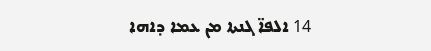14 ܐܠܦܐ̈ ܓܢܬܐ ܡܢ ܥܡܐ ܕܐܗܐ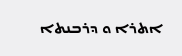ܐܬܪܐ ܘ ܕܪܒܢܬܐ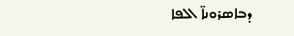ܕܒܐܣܪܘܢܐ̈ ܐܠܦܐ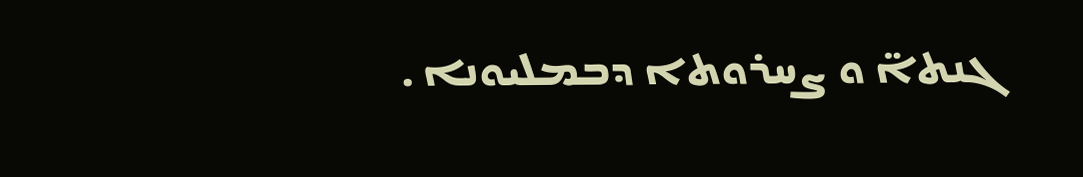ܓܢܬܐ̈ ܘ ܨܚܪܘܬܐ ܕܒܡܠܝܘܢܐ .